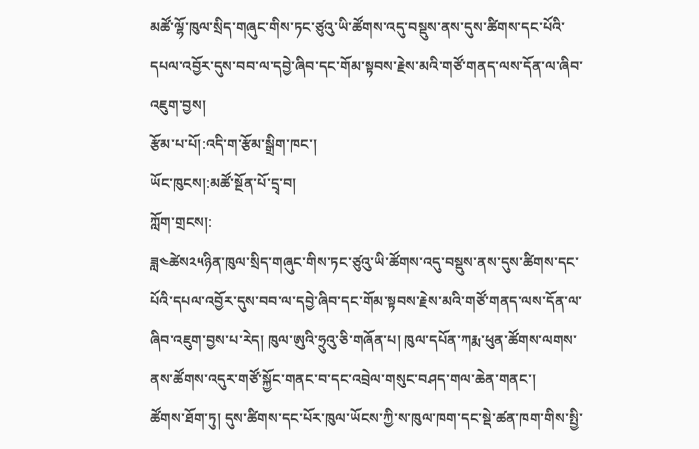མཚོ་ལྷོ་ཁུལ་སྲིད་གཞུང་གིས་ཏང་ཙུའུ་ཡི་ཚོགས་འདུ་བསྡུས་ནས་དུས་ཚིགས་དང་པོའི་དཔལ་འབྱོར་དུས་བབ་ལ་དབྱེ་ཞིབ་དང་གོམ་སྟབས་རྗེས་མའི་གཙོ་གནད་ལས་དོན་ལ་ཞིབ་འཇུག་བྱས།
རྩོམ་པ་པོ།:འདི་ག་རྩོམ་སྒྲིག་ཁང་།
ཡོང་ཁུངས།:མཚོ་སྔོན་པོ་དྲྭ་བ།
ཀློག་གྲངས།:
ཟླ༤ཚེས༢༥ཉིན་ཁུལ་སྲིད་གཞུང་གིས་ཏང་ཙུའུ་ཡི་ཚོགས་འདུ་བསྡུས་ནས་དུས་ཚིགས་དང་པོའི་དཔལ་འབྱོར་དུས་བབ་ལ་དབྱེ་ཞིབ་དང་གོམ་སྟབས་རྗེས་མའི་གཙོ་གནད་ལས་དོན་ལ་ཞིབ་འཇུག་བྱས་པ་རེད། ཁུལ་ཨུའི་ཧྲུའུ་ཅི་གཞོན་པ། ཁུལ་དཔོན་ཀརྨ་ཕུན་ཚོགས་ལགས་ནས་ཚོགས་འདུར་གཙོ་སྐྱོང་གནང་བ་དང་འབྲེལ་གསུང་བཤད་གལ་ཆེན་གནང་།
ཚོགས་ཐོག་ཏུ། དུས་ཚིགས་དང་པོར་ཁུལ་ཡོངས་ཀྱི་ས་ཁུལ་ཁག་དང་སྡེ་ཚན་ཁག་གིས་སྤྱི་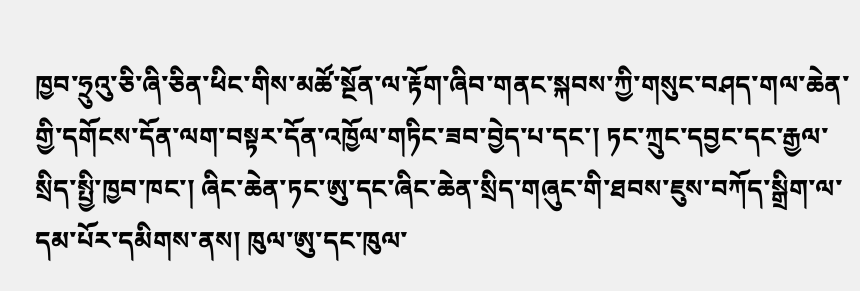ཁྱབ་ཧྲུའུ་ཅི་ཞི་ཅིན་ཕིང་གིས་མཚོ་སྔོན་ལ་རྟོག་ཞིབ་གནང་སྐབས་ཀྱི་གསུང་བཤད་གལ་ཆེན་གྱི་དགོངས་དོན་ལག་བསྟར་དོན་འཁྱོལ་གཏིང་ཟབ་བྱེད་པ་དང་། ཏང་ཀྲུང་དབྱང་དང་རྒྱལ་སྲིད་སྤྱི་ཁྱབ་ཁང་། ཞིང་ཆེན་ཏང་ཨུ་དང་ཞིང་ཆེན་སྲིད་གཞུང་གི་ཐབས་ཇུས་བཀོད་སྒྲིག་ལ་དམ་པོར་དམིགས་ནས། ཁུལ་ཨུ་དང་ཁུལ་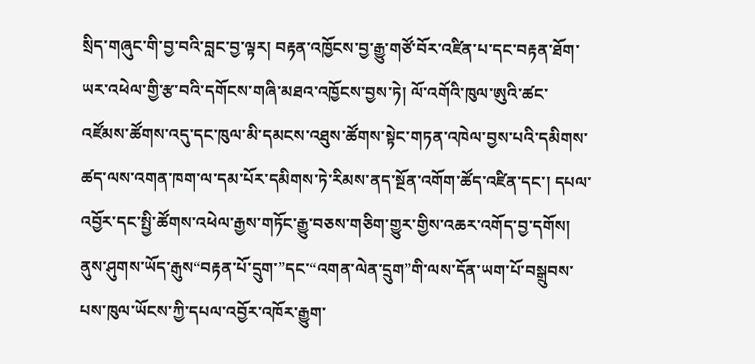སྲིད་གཞུང་གི་བྱ་བའི་བླང་བྱ་ལྟར། བརྟན་འཁྱོངས་བྱ་རྒྱུ་གཙོ་བོར་འཛིན་པ་དང་བརྟན་ཐོག་ཡར་འཕེལ་གྱི་རྩ་བའི་དགོངས་གཞི་མཐའ་འཁྱོངས་བྱས་ཏེ། ལོ་འགོའི་ཁུལ་ཨུའི་ཚང་འཛོམས་ཚོགས་འདུ་དང་ཁུལ་མི་དམངས་འཐུས་ཚོགས་སྟེང་གཏན་འཁེལ་བྱས་པའི་དམིགས་ཚད་ལས་འགན་ཁག་ལ་དམ་པོར་དམིགས་ཏེ་རིམས་ནད་སྔོན་འགོག་ཚོད་འཛིན་དང་། དཔལ་འབྱོར་དང་སྤྱི་ཚོགས་འཕེལ་རྒྱས་གཏོང་རྒྱུ་བཅས་གཅིག་གྱུར་གྱིས་འཆར་འགོད་བྱ་དགོས། ནུས་ཤུགས་ཡོད་རྒུས“བརྟན་པོ་དྲུག་”དང་“འགན་ལེན་དྲུག”གི་ལས་དོན་ཡག་པོ་བསྒྲུབས་པས་ཁུལ་ཡོངས་ཀྱི་དཔལ་འབྱོར་འཁོར་རྒྱུག་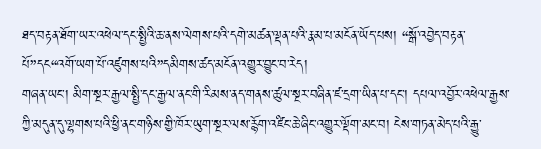ཐད་བརྟན་ཐོག་ཡར་འཕེལ་དང་སྤྱིའི་ཆ་ནས་ལེགས་པའི་དགེ་མཚན་ལྡན་པའི་རྣམ་པ་མངོན་ཡོད་པས། “སྒོ་འབྱེད་བརྟན་པོ”དང“འགོ་ཡག་པོ་འཛུགས་པའི”དམིགས་ཚད་མངོན་འགྱུར་བྱུང་བ་རེད།
གཞན་ཡང་། མིག་སྔར་རྒྱལ་སྤྱི་དང་རྒྱལ་ནང་གི་རིམས་ནད་གནས་ཚུལ་སྔར་བཞིན་ཛ་དྲག་ཡིན་པ་དང་། དཔལ་འབྱོར་འཕེལ་རྒྱས་ཀྱི་མདུན་དུ་ལྷགས་པའི་ཕྱི་ནང་གཉིས་གྱི་ཁོར་ཡུག་སྔར་ལས་རྙོག་འཛིང་ཆེ་ཞིང་འགྱུར་ལྡོག་མང་བ། ངེས་གཏན་མེད་པའི་རྒྱུ་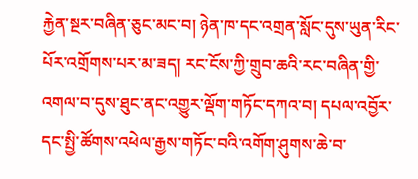རྐྱེན་སྔར་བཞིན་ཅུང་མང་བ། ཉེན་ཁ་དང་འགྲན་སློང་དུས་ཡུན་རིང་པོར་འགྲོགས་པར་མ་ཟད། རང་ངོས་ཀྱི་གྲུབ་ཆའི་རང་བཞིན་གྱི་འགལ་བ་དུས་ཐུང་ནང་འགྱུར་ལྡོག་གཏོང་དཀའ་བ། དཔལ་འབྱོར་དང་སྤྱི་ཚོགས་འཕེལ་རྒྱས་གཏོང་བའི་འགོག་ཤུགས་ཆེ་བ་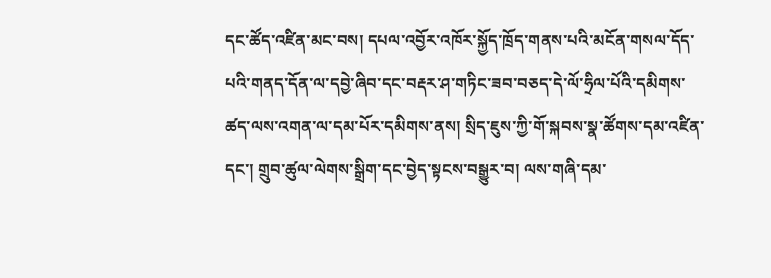དང་ཚོད་འཛིན་མང་བས། དཔལ་འབྱོར་འཁོར་སྐྱོད་ཁྲོད་གནས་པའི་མངོན་གསལ་དོད་པའི་གནད་དོན་ལ་དབྱེ་ཞིབ་དང་བརྡར་ཤ་གཏིང་ཟབ་བཅད་དེ་ལོ་ཧྲིལ་པོའི་དམིགས་ཚད་ལས་འགན་ལ་དམ་པོར་དམིགས་ནས། སྲིད་ཇུས་ཀྱི་གོ་སྐབས་སྣ་ཚོགས་དམ་འཛིན་དང་། གྲུབ་ཚུལ་ལེགས་སྒྲིག་དང་བྱེད་སྟངས་བསྒྱུར་བ། ལས་གཞི་དམ་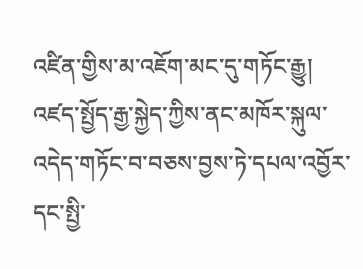འཛིན་གྱིས་མ་འཇོག་མང་དུ་གཏོང་རྒྱུ། འཛད་སྤྱོད་རྒྱ་སྐྱེད་ཀྱིས་ནང་མཁོར་སྐུལ་འདེད་གཏོང་བ་བཅས་བྱས་ཏེ་དཔལ་འབྱོར་དང་སྤྱི་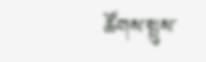ཚོགས་སྤུས་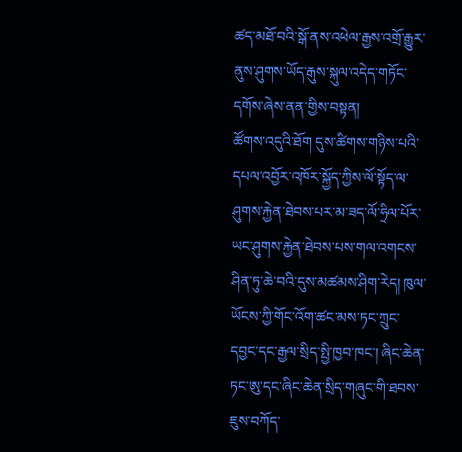ཚད་མཐོ་བའི་སྒོ་ནས་འཕེལ་རྒྱས་འགྲོ་རྒྱུར་ནུས་ཤུགས་ཡོད་རྒུས་སྐུལ་འདེད་གཏོང་དགོས་ཞེས་ནན་གྱིས་བསྟན།
ཚོགས་འདུའི་ཐོག དུས་ཚིགས་གཉིས་པའི་དཔལ་འབྱོར་འཁོར་སྐྱོད་ཀྱིས་ལོ་སྟོད་ལ་ཤུགས་རྐྱེན་ཐེབས་པར་མ་ཟད་ལོ་ཧྲིལ་པོར་ཡང་ཤུགས་རྐྱེན་ཐེབས་པས་གལ་འགངས་ཤིན་ཏུ་ཆེ་བའི་དུས་མཚམས་ཤིག་རེད། ཁུལ་ཡོངས་ཀྱི་གོང་འོག་ཚང་མས་ཏང་ཀྲུང་དབྱང་དང་རྒྱལ་སྲིད་སྤྱི་ཁྱབ་ཁང་། ཞིང་ཆེན་ཏང་ཨུ་དང་ཞིང་ཆེན་སྲིད་གཞུང་གི་ཐབས་ཇུས་བཀོད་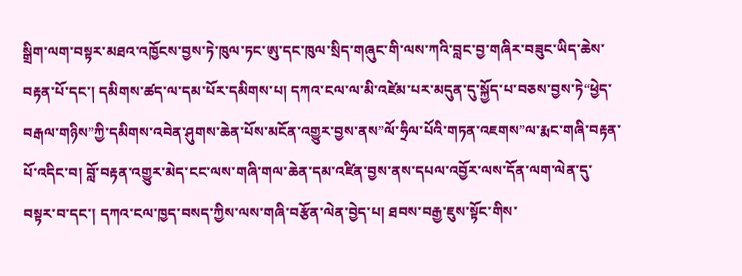སྒྲིག་ལག་བསྟར་མཐའ་འཁྱོངས་བྱས་ཏེ་ཁུལ་ཏང་ཨུ་དང་ཁུལ་སྲིད་གཞུང་གི་ལས་ཀའི་བླང་བྱ་གཞིར་བཟུང་ཡིད་ཆེས་བརྟན་པོ་དང་། དམིགས་ཚད་ལ་དམ་པོར་དམིགས་པ། དཀའ་ངལ་ལ་མི་འཛེམ་པར་མདུན་དུ་སྐྱོད་པ་བཅས་བྱས་ཏེ“ཕྱེད་བརྒལ་གཉིས”ཀྱི་དམིགས་འབེན་ཤུགས་ཆེན་པོས་མངོན་འགྱུར་བྱས་ནས”ལོ་ཧྲིལ་པོའི་གཏན་འཇགས”ལ་རྨང་གཞི་བརྟན་པོ་འདིང་བ། བློ་བརྟན་འགྱུར་མེད་ངང་ལས་གཞི་གལ་ཆེན་དམ་འཛིན་བྱས་ནས་དཔལ་འབྱོར་ལས་དོན་ལག་ལེན་དུ་བསྟར་བ་དང་། དཀའ་ངལ་ཁྱད་བསད་ཀྱིས་ལས་གཞི་བརྩོན་ལེན་བྱེད་པ། ཐབས་བརྒྱ་ཇུས་སྟོང་གིས་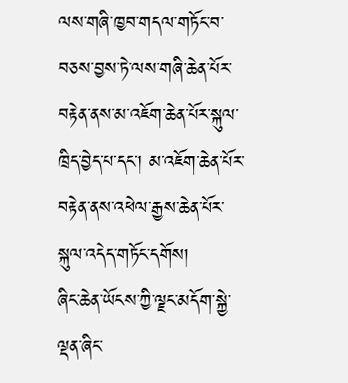ལས་གཞི་ཁྱབ་གདལ་གཏོང་བ་བཅས་བྱས་ཏེ་ལས་གཞི་ཆེན་པོར་བརྟེན་ནས་མ་འཇོག་ཆེན་པོར་སྐུལ་ཁྲིད་བྱེད་པ་དང་། མ་འཇོག་ཆེན་པོར་བརྟེན་ནས་འཕེལ་རྒྱས་ཆེན་པོར་སྐུལ་འདེད་གཏོང་དགོས།
ཞིང་ཆེན་ཡོངས་ཀྱི་ལྗང་མདོག་སྐྱེ་ལྡན་ཞིང་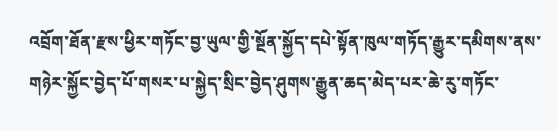འབྲོག་ཐོན་རྫས་ཕྱིར་གཏོང་བྱ་ཡུལ་གྱི་སྔོན་སྐྱོད་དཔེ་སྟོན་ཁུལ་གཏོད་རྒྱུར་དམིགས་ནས་གཉེར་སྐྱོང་བྱེད་པོ་གསར་པ་སྐྱེད་སྲིང་བྱེད་ཤུགས་རྒྱུན་ཆད་མེད་པར་ཆེ་རུ་གཏོང་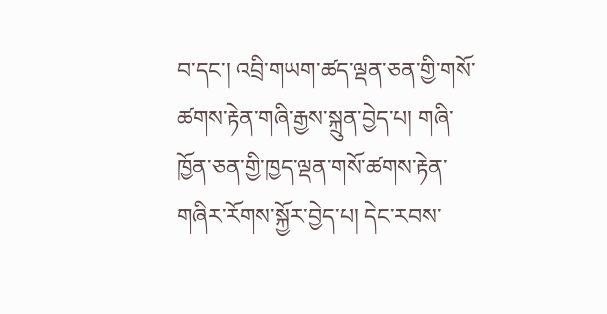བ་དང་། འབྲི་གཡག་ཚད་ལྡན་ཅན་གྱི་གསོ་ཚགས་རྟེན་གཞི་རྒྱས་སྐྲུན་བྱེད་པ། གཞི་ཁྱོན་ཅན་གྱི་ཁྱད་ལྡན་གསོ་ཚགས་རྟེན་གཞིར་རོགས་སྐྱོར་བྱེད་པ། དེང་རབས་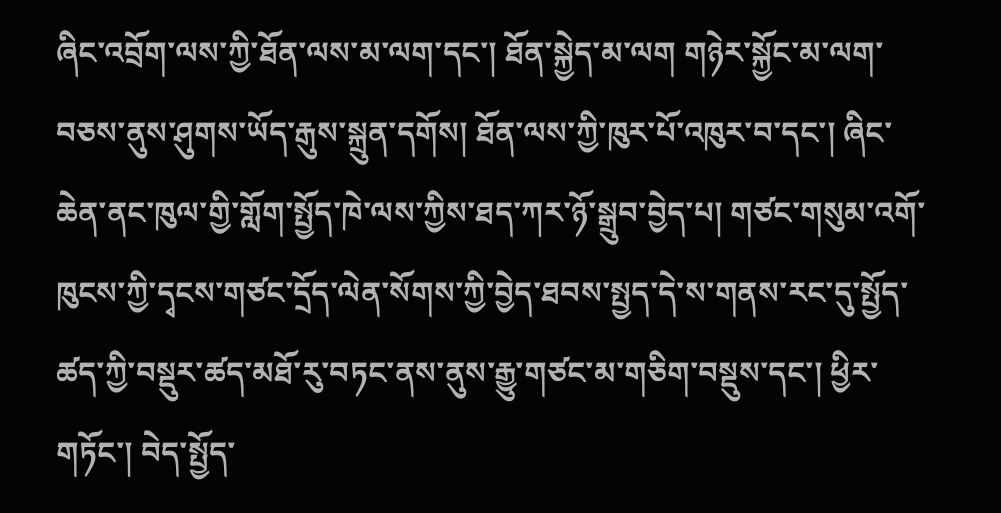ཞིང་འབྲོག་ལས་ཀྱི་ཐོན་ལས་མ་ལག་དང་། ཐོན་སྐྱེད་མ་ལག གཉེར་སྐྱོང་མ་ལག་བཅས་ནུས་ཤུགས་ཡོད་རྒུས་སྐྲུན་དགོས། ཐོན་ལས་ཀྱི་ཁུར་པོ་འཁུར་བ་དང་། ཞིང་ཆེན་ནང་ཁུལ་གྱི་གློག་སྤྱོད་ཁེ་ལས་ཀྱིས་ཐད་ཀར་ཉོ་སྒྲུབ་བྱེད་པ། གཙང་གསུམ་འགོ་ཁུངས་ཀྱི་དྭངས་གཙང་དྲོད་ལེན་སོགས་ཀྱི་བྱེད་ཐབས་སྤྱད་དེ་ས་གནས་རང་དུ་སྤྱོད་ཚད་ཀྱི་བསྡུར་ཚད་མཐོ་རུ་བཏང་ནས་ནུས་རྒྱུ་གཙང་མ་གཅིག་བསྡུས་དང་། ཕྱིར་གཏོང་། བེད་སྤྱོད་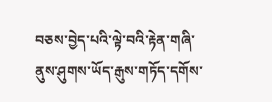བཅས་བྱེད་པའི་ལྟེ་བའི་རྟེན་གཞི་ནུས་ཤུགས་ཡོད་རྒུས་གཏོད་དགོས་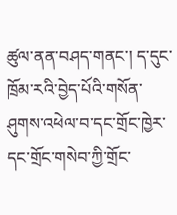ཚུལ་ནན་བཤད་གནང་། ད་དུང་ཁྲོམ་རའི་བྱེད་པོའི་གསོན་ཤུགས་འཕེལ་བ་དང་གྲོང་ཁྱེར་དང་གྲོང་གསེབ་ཀྱི་གྲོང་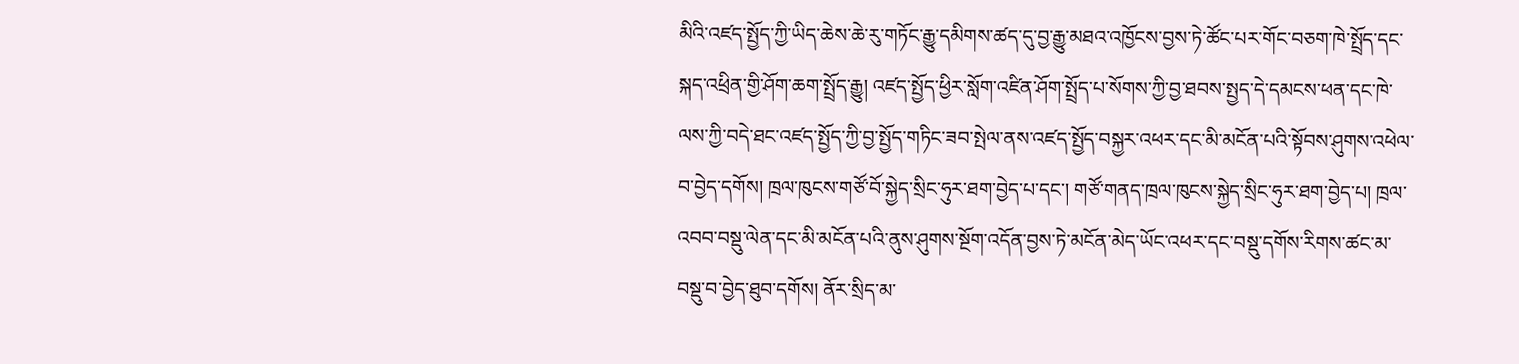མིའི་འཛད་སྤྱོད་ཀྱི་ཡིད་ཆེས་ཆེ་རུ་གཏོང་རྒྱུ་དམིགས་ཚད་དུ་བྱ་རྒྱུ་མཐའ་འཁྱོངས་བྱས་ཏེ་ཚོང་པར་གོང་བཅག་ཁེ་སྤྲོད་དང་སྐད་འཕྲིན་གྱི་ཤོག་ཆག་སྤྲོད་རྒྱུ། འཛད་སྤྱོད་ཕྱིར་སློག་འཛིན་ཤོག་སྤྲོད་པ་སོགས་ཀྱི་བྱ་ཐབས་སྤྱད་དེ་དམངས་ཕན་དང་ཁེ་ལས་ཀྱི་བདེ་ཐང་འཛད་སྤྱོད་ཀྱི་བྱ་སྤྱོད་གཏིང་ཟབ་སྤེལ་ནས་འཛད་སྤྱོད་བསྐྱར་འཕར་དང་མི་མངོན་པའི་སྟོབས་ཤུགས་འཕེལ་བ་བྱེད་དགོས། ཁྲལ་ཁུངས་གཙོ་བོ་སྐྱེད་སྲིང་ཧུར་ཐག་བྱེད་པ་དང་། གཙོ་གནད་ཁྲལ་ཁུངས་སྐྱེད་སྲིང་ཧུར་ཐག་བྱེད་པ། ཁྲལ་འབབ་བསྡུ་ལེན་དང་མི་མངོན་པའི་ནུས་ཤུགས་སྔོག་འདོན་བྱས་ཏེ་མངོན་མེད་ཡོང་འཕར་དང་བསྡུ་དགོས་རིགས་ཚང་མ་བསྡུ་བ་བྱེད་ཐུབ་དགོས། ནོར་སྲིད་མ་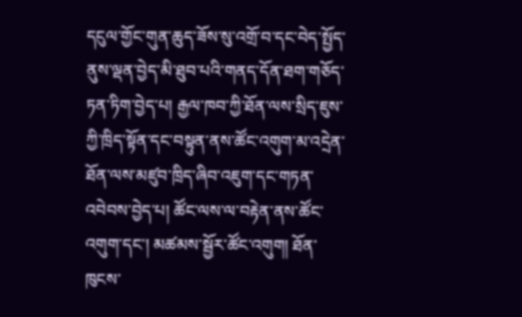དངུལ་གྱོང་གུན་ཆུད་ཟོས་སུ་འགྲོ་བ་དང་བེད་སྤྱོད་ནུས་ལྡན་བྱེད་མི་ཐུབ་པའི་གནད་དོན་ཐག་གཅོད་ཏན་ཏིག་བྱེད་པ། རྒྱལ་ཁབ་ཀྱི་ཐོན་ལས་སྲིད་ཇུས་ཀྱི་ཁྲིད་སྟོན་དང་བསྟུན་ནས་ཚོང་འགུག་མ་འདྲེན་ཐོན་ལས་མཛུབ་ཁྲིད་ཞིབ་འཇུག་དང་གཏན་འབེབས་བྱེད་པ། ཚོང་ལས་ལ་བརྟེན་ནས་ཚོང་འགུག་དང་། མཚམས་སྦྱོར་ཚོང་འགུག། ཐོན་ཁུངས་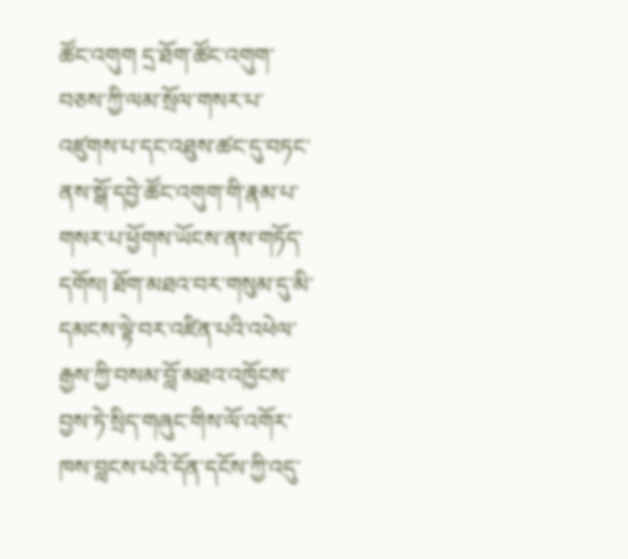ཚོང་འགུག དྲ་ཐོག་ཚོང་འགུག་བཅས་ཀྱི་ལམ་སྲོལ་གསར་པ་འཛུགས་པ་དང་འཐུས་ཚང་དུ་བཏང་ནས་སྒོ་དབྱེ་ཚོང་འགུག་གི་རྣམ་པ་གསར་པ་ཕྱོགས་ཡོངས་ནས་གཏོད་དགོས། ཐོག་མཐའ་བར་གསུམ་དུ་མི་དམངས་ལྟེ་བར་འཛིན་པའི་འཕེལ་རྒྱས་ཀྱི་བསམ་བློ་མཐའ་འཁྱོངས་བྱས་ཏེ་སྲིད་གཞུང་གིས་ལོ་འགོར་ཁས་བླངས་པའི་དོན་དངོས་ཀྱི་འདུ་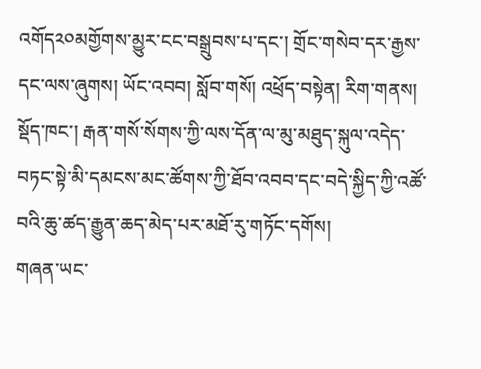འགོད༢༠མགྱོགས་མྱུར་ངང་བསྒྲུབས་པ་དང་། གྲོང་གསེབ་དར་རྒྱས་དང་ལས་ཞུགས། ཡོང་འབབ། སློབ་གསོ། འཕྲོད་བསྟེན། རིག་གནས། སྡོད་ཁང་། རྒན་གསོ་སོགས་ཀྱི་ལས་དོན་ལ་མུ་མཐུད་སྐུལ་འདེད་བཏང་སྟེ་མི་དམངས་མང་ཚོགས་ཀྱི་ཐོབ་འབབ་དང་བདེ་སྐྱིད་ཀྱི་འཚོ་བའི་ཆུ་ཚད་རྒྱུན་ཆད་མེད་པར་མཐོ་རུ་གཏོང་དགོས།
གཞན་ཡང་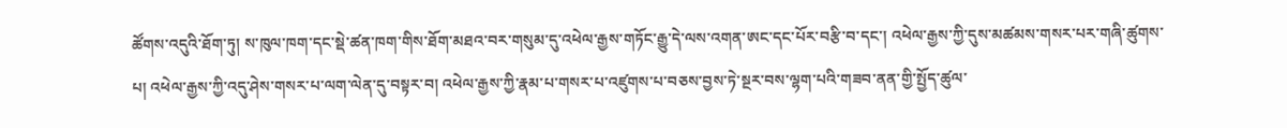ཚོགས་འདུའི་ཐོག་ཏུ། ས་ཁུལ་ཁག་དང་སྡེ་ཚན་ཁག་གིས་ཐོག་མཐའ་བར་གསུམ་དུ་འཕེལ་རྒྱས་གཏོང་རྒྱུ་དེ་ལས་འགན་ཨང་དང་པོར་བརྩི་བ་དང་། འཕེལ་རྒྱས་ཀྱི་དུས་མཚམས་གསར་པར་གཞི་ཚུགས་པ། འཕེལ་རྒྱས་ཀྱི་འདུ་ཤེས་གསར་པ་ལག་ལེན་དུ་བསྟར་བ། འཕེལ་རྒྱས་ཀྱི་རྣམ་པ་གསར་པ་འཛུགས་པ་བཅས་བྱས་ཏེ་སྔར་བས་ལྷག་པའི་གཟབ་ནན་གྱི་སྤྱོད་ཚུལ་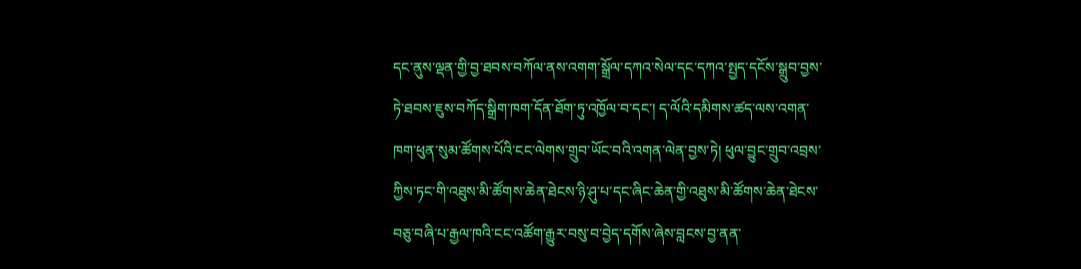དང་ནུས་ལྡན་གྱི་བྱ་ཐབས་བཀོལ་ནས་འགག་སྒྲོལ་དཀའ་སེལ་དང་དཀའ་སྤྱད་དངོས་སྒྲུབ་བྱས་ཏེ་ཐབས་ཇུས་བཀོད་སྒྲིག་ཁག་དོན་ཐོག་ཏུ་འཁྱོལ་བ་དང་། ད་ལོའི་དམིགས་ཚད་ལས་འགན་ཁག་ཕུན་སུམ་ཚོགས་པོའི་ངང་ལེགས་གྲུབ་ཡོང་བའི་འགན་ལེན་བྱས་ཏེ། ཕུལ་བྱུང་གྲུབ་འབྲས་ཀྱིས་ཏང་གི་འཐུས་མི་ཚོགས་ཆེན་ཐེངས་ཉི་ཤུ་པ་དང་ཞིང་ཆེན་གྱི་འཐུས་མི་ཚོགས་ཆེན་ཐེངས་བཅུ་བཞི་པ་རྒྱལ་ཁའི་ངང་འཚོག་རྒྱུར་བསུ་བ་བྱེད་དགོས་ཞེས་བླངས་བྱ་ནན་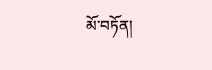མོ་བཏོན།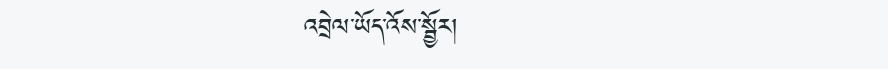འབྲེལ་ཡོད་འོས་སྦྱོར།